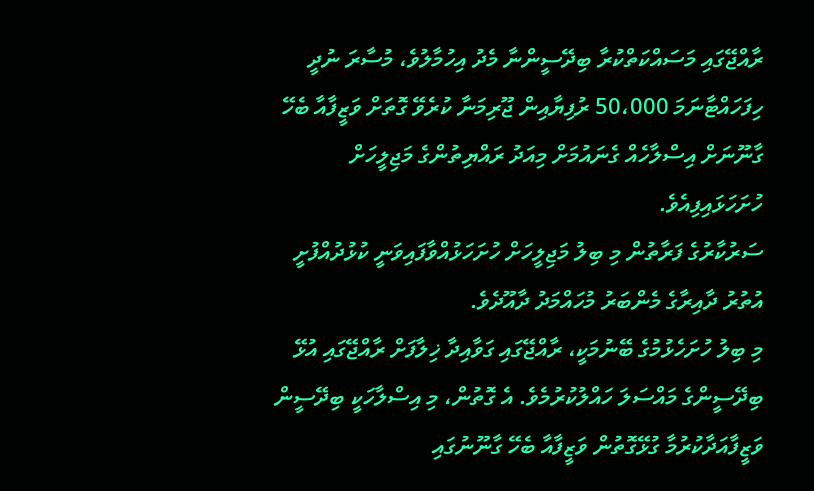ރާއްޖޭގައި މަސައްކަތްކުރާ ބިދޭސީންނާ މެދު އިހުމާލުވެ، މުސާރަ ނުދީ ހިފަހައްޓާނަމަ 50،000 ރުފިޔާއިން ޖޫރިމަނާ ކުރެވޭ ގޮތަށް ވަޒީފާއާ ބެހޭ ގާނޫނަށް އިސްލާހެއް ގެނައުމަށް މިއަދު ރައްޔިތުންގެ މަޖިލީހަށް ހުށަހަޅައިފިއެވެ.
ސަރުކާރުގެ ފަރާތުން މި ބިލު މަޖިލީހަށް ހުށަހަޅުއްވާފައިވަނީ ކުޅުދުއްފުށީ އުތުރު ދާއިރާގެ މެންބަރު މުހައްމަދު ދާއޫދެވެ.
މި ބިލު ހުށަހެޅުމުގެ ބޭނުމަކީ، ރާއްޖޭގައި ގަވާއިދާ ޚިލާފަށް ރާއްޖޭގައި އުޅޭ ބިދޭސީންގެ މައްސަލަ ހައްލުކުރުމެވެ. އެ ގޮތުން، މި އިސްލާހަކީ ބިދޭސީން ވަޒީފާއަދާކުރުމާ ގުޅޭގޮތުން ވަޒީފާއާ ބެހޭ ގާނޫނުގައި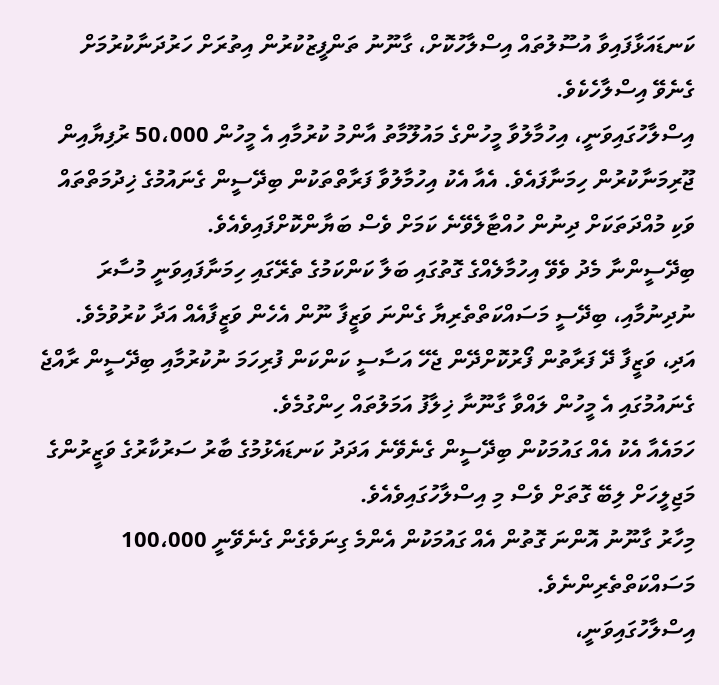ކަނޑައަޅާފައިވާ އުސޫލުތައް އިސްލާހުކޮށް، ގާނޫނު ތަންފީޒުކުރުން އިތުރަށް ހަރުދަނާކުރުމަށް ގެނެވޭ އިސްލާހެކެވެ.
އިސްލާހުގައިވަނީ، އިހުމާލުވާ މީހުންގެ މައުލޫމާތު އާންމު ކުރުމާއި އެ މީހުން 50،000 ރުފިޔާއިން ޖޫރިމަނާކުރުން ހިމަނާފައެވެ. އެއާ އެކު އިހުމާލުވާ ފަރާތްތަކުން ބިދޭސީން ގެނައުމުގެ ޚިދުމަތްތައް ވަކި މުއްދަތަކަށް ދިނުން ހުއްޓާލެވޭނެ ކަމަށް ވެސް ބަޔާންކޮށްފައިވެއެވެ.
ބިދޭސީންނާ މެދު ވެވޭ އިހުމާލެއްގެ ގޮތުގައި ބަލާ ކަންކަމުގެ ތެރޭގައި ހިމަނާފައިވަނީ މުސާރަ ނުދިނުމާއި، ބިދޭސީ މަސައްކަތްތެރިޔާ ގެންނަ ވަޒީފާ ނޫން އެހެން ވަޒީފާއެއް އަދާ ކުރުވުމެވެ. އަދި، ވަޒީފާ ދޭ ފަރާތުން ފޯރުކޮށްދޭން ޖެހޭ އަސާސީ ކަންކަން ފުރިހަމަ ނުކުރުމާއި ބިދޭސީން ރާއްޖެ ގެނައުމުގައި އެ މީހުން ލައްވާ ގާނޫނާ ޚިލާފު އަމަލުތައް ހިންގުމެވެ.
ހަމައެއާ އެކު އެއް ގައުމަކުން ބިދޭސީން ގެނެވޭނެ އަދަދު ކަނޑައެޅުމުގެ ބާރު ސަރުކާރުގެ ވަޒީރުންގެ މަޖިލީހަށް ލިބޭ ގޮތަށް ވެސް މި އިސްލާހުގައިވެއެވެ.
މިހާރު ގާނޫނު އޮންނަ ގޮތުން އެއް ގައުމަކުން އެންމެ ގިނަވެގެން ގެނެވޭނީ 100،000 މަސައްކަތްތެރިންނެވެ.
އިސްލާހުގައިވަނީ،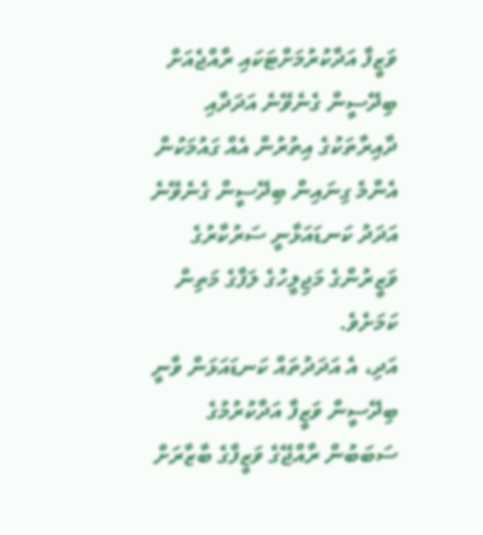ވަޒީފާ އަދާކުރުމަށްޓަކައި ރާއްޖެއަށް ބިދޭސީން ގެނެވޭނެ އަދަދާއި ދާއިރާތަކުގެ އިތުރުން އެއް ގައުމަކުން އެންމެ ގިނައިން ބިދޭސީން ގެނެވޭނެ އަދަދު ކަނޑައަޅާނީ ސަރުކާރުގެ ވަޒީރުންގެ މަޖިލީހުގެ ލަފާގެ މަތިން ކަމަށެވެ.
އަދި، އެ އަދަދުތައް ކަނޑައަޅަން ވާނީ ބިދޭސީން ވަޒީފާ އަދާކުރުމުގެ ސަބަބުން ރާއްޖޭގެ ވަޒީފާގެ ބާޒާރަށް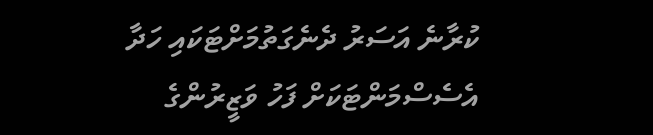ކުރާނެ އަސަރު ދެނެގަތުމަށްޓަކައި ހަދާ އެސެސްމަންޓަކަށް ފަހު ވަޒީރުންގެ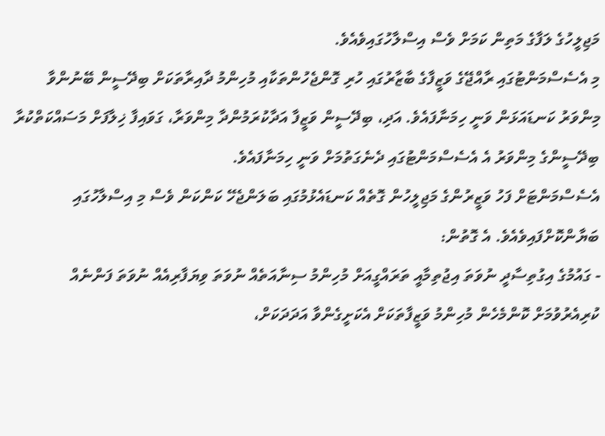މަޖިލީހުގެ ލަފާގެ މަތިން ކަމަށް ވެސް އިސްލާހުގައިވެއެވެ.
މި އެސެސްމަންޓުގައި ރާއްޖޭގެ ވަޒީފާގެ ބާޒާރުގައި ހުރި ގޮންޖެހުންތަކާއި މުހިންމު ދާއިރާތަކަށް ބިދޭސީން ބޭނުންވާ މިންވަރު ކަނޑައަޅަން ވަނީ ހިމަނާފައެވެ. އަދި، ބިދޭސީން ވަޒީފާ އަދާކުރަމުންދާ މިންވަރާ، ގަވައިފާ ޚިލާފަށް މަސައްކަތްކުރާ ބިދޭސީންގެ މިންވަރު އެ އެސެސްމަންޓުގައި ދެނެގަތުމަށް ވަނީ ހިމަނާފައެވެ.
އެސެސްމަންޓަށް ފަހު ވަޒީރުންގެ މަޖިލީހުން ގޮތެއް ކަނޑައެޅުމުގައި ބަލަންޖެހޭ ކަންކަން ވެސް މި އިސްލާހުގައި ބަޔާންކޮށްފައިވެއެވެ. އެ ގޮތުން:
- ގައުމުގެ އިގުތިސާދީ ނުވަތަ އިޖުތިމާއީ ތަރައްގީއަށް މުހިންމު ސިނާއަތެއް ނުވަތަ ވިޔަފާރިއެއް ނުވަތަ ފަންނެއް ކުރިއެރުވުމަށް ކޮންމެހެން މުހިންމު ވަޒީފާތަކަށް އެކަށީގެންވާ އަދަދަކަށް،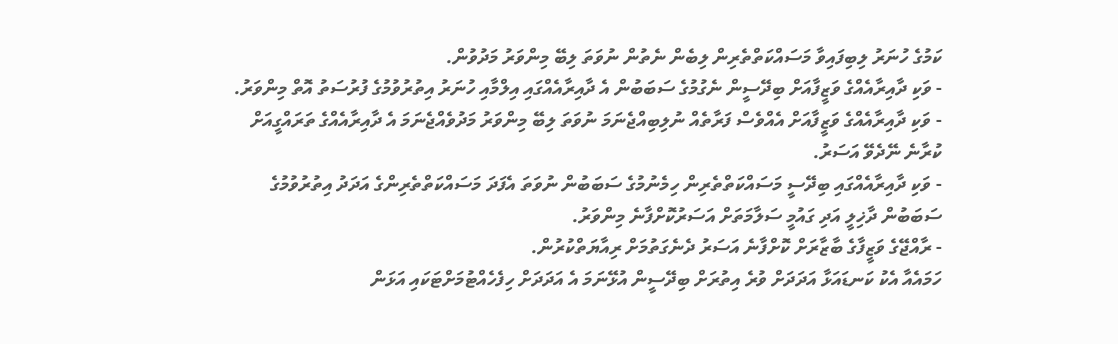ކަމުގެ ހުނަރު ލިބިފައިވާ މަސައްކަތްތެރިން ލިބެން ނެތުން ނުވަތަ ލިބޭ މިންވަރު މަދުވުން.
- ވަކި ދާއިރާއެއްގެ ވަޒީފާއަށް ބިދޭސީން ނެގުމުގެ ސަބަބުން އެ ދާއިރާއެއްގައި އިލްމާއި ހުނަރު އިތުރުވުމުގެ ފުރުސަތު އޮތް މިންވަރު.
- ވަކި ދާއިރާއެއްގެ ވަޒީފާއަށް އެއްވެސް ފަރާތެއް ނުލިބިއްޖެނަމަ ނުވަތަ ލިބޭ މިންވަރު މަދުވެއްޖެނަމަ އެ ދާއިރާއެއްގެ ތަރައްގީއަށް ކުރާނެ ނޭދެވޭ އަސަރު.
- ވަކި ދާއިރާއެއްގައި ބިދޭސީ މަސައްކަތްތެރިން ހިމެނުމުގެ ސަބަބުން ނުވަތަ އެފަދަ މަސައްކަތްތެރިންގެ އަދަދު އިތުރުވުމުގެ ސަބަބުން ދާޚިލީ އަދި ގައުމީ ސަލާމަތަށް އަސަރުކޮށްފާނެ މިންވަރު.
- ރާއްޖޭގެ ވަޒީފާގެ ބާޒާރަށް ކޮށްފާނެ އަސަރު ދެނެގަތުމަށް ރިއާޔަތްކުރުން.
ހަމައެއާ އެކު ކަނޑައަޅާ އަދަދަށް ވުރެ އިތުރަށް ބިދޭސީން އުޅޭނަމަ އެ އަދަދަށް ހިފެހެއްޓުމަށްޓަކައި އަޅަން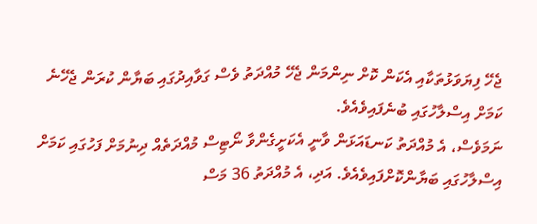ޖެހޭ ފިޔަވަޅުތަކާއި އެކަން ކޮށް ނިންމަން ޖެހޭ މުއްދަތު ވެސް ގަވާއިދުގައި ބަޔާން ކުރަން ޖެހޭނެ ކަމަށް އިސްލާހުގައި ބުނެފައިވެއެވެ.
ނަމަވެސް، އެ މުއްދަތު ކަނޑައަޅަން ވާނީ އެކަށީގެންވާ ނޯޓިސް މުއްދަތެއް ދިނުމަށް ފަހުގައި ކަމަށް އިސްލާހުގައި ބަޔާންކޮށްފައިވެއެވެ. އަދި، އެ މުއްދަތު 36 މަސް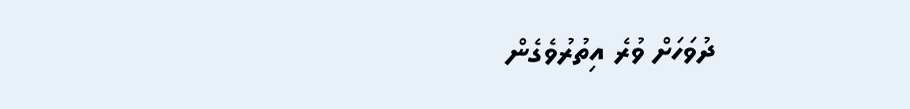ދުވަހަށް ވުރެ އިތުރުވެގެން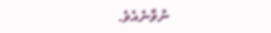ނުވާނެއެވެ.